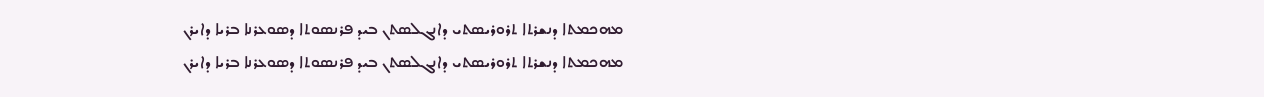ܡܗܟܡܬܐ ܕܢܫܪܬܐ ܬܪܘܪܝܣܬܝ ܕܐܢܓܠܣܬܢ ܒܝܕ ܦܪܢܣܘܬܐ ܕܣܘܥܪܢܐ ܒܪܝܐ ܕܐܝܪܢ
ܡܗܟܡܬܐ ܕܢܫܪܬܐ ܬܪܘܪܝܣܬܝ ܕܐܢܓܠܣܬܢ ܒܝܕ ܦܪܢܣܘܬܐ ܕܣܘܥܪܢܐ ܒܪܝܐ ܕܐܝܪܢ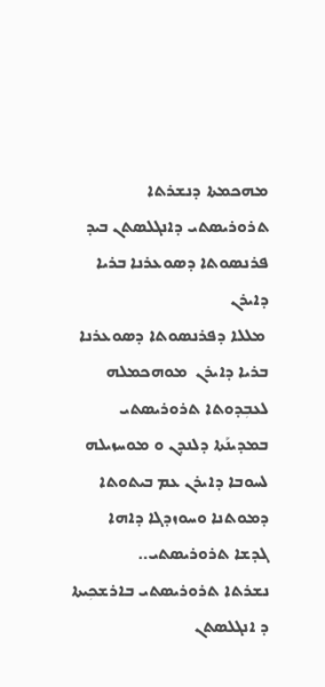ܡܗܟܡܬܐ ܕܢܫܪܬܐ ܬܪܘܪܝܣܬܝ ܕܐܢܓܠܣܬܢ ܒܝܕ ܦܪܢܣܘܬܐ ܕܣܘܥܪܢܐ ܒܪܝܐ ܕܐܝܪܢ
 ܡܠܠܐ ܕܦܪܢܣܘܬܐ ܕܣܘܥܪܢܐ ܒܪܝܐ ܕܐܝܪܢ  ܡܘܗܟܡܠܗ ܠܥܒܼܕܘܬܐ ܬܪܘܪܝܣܬܝ ܒܡܕܝܢܰܬܐ ܕܠܢܕܢ ܘ ܡܘܚܙܝܠܗ ܠܚܘܒܐ ܕܐܝܪܢ ܥܡ ܒܝܬܘܬܐ ܕܡܘܬܢܐ ܘܚܘܙܕܓܐ ܕܐܗܐ ܓܕܫܐ ܬܪܘܪܝܣܬܝ..
ܢܫܪܬܐ ܬܪܘܪܝܣܬܝ ܒܐܪܫܟܼܝܬܐ ܕ ܐܢܓܠܣܬܢ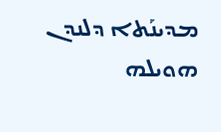ܡܕܝܢܰܬܐ ܕܠܢܕܢ ܗܘܝܠܗ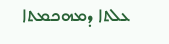ܥܠܬܐ ܕܡܗܟܡܬܐ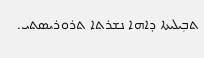ܬܒܼܝܠܝܬܐ ܕܐܗܐ ܢܫܪܬܐ ܬܪܘܪܝܣܬܝ.